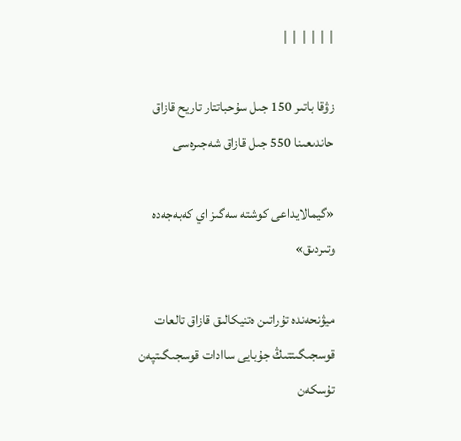|  |  |  |  |  |

زۋقا باتىر 150 جىل سۇحباتتار تاريح قازاق حاندىعىنا 550 جىل قازاق شەجىرەسى

«گيمالايداعى كوشتە سەگىز اي كەبەجەدە وتىردىق»

ميۋنحەندە تۇراتىن ەتنيكالىق قازاق تالعات قوسجىگىتتىڭ جۇبايى ساادات قوسجىگىتپەن تۇسكەن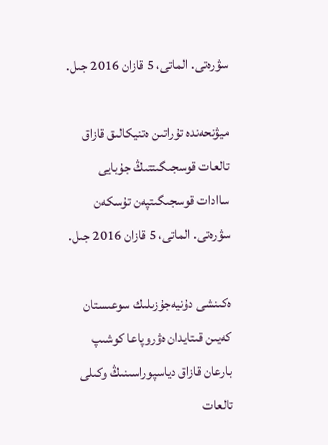سۋرەتى. الماتى، 5 قازان 2016 جىل.

ميۋنحەندە تۇراتىن ەتنيكالىق قازاق تالعات قوسجىگىتتىڭ جۇبايى ساادات قوسجىگىتپەن تۇسكەن سۋرەتى. الماتى، 5 قازان 2016 جىل.

ەكىنشى دۇنيەجۇزىلىك سوعىستان كەيىن قىتايدان ەۋروپاعا كوشىپ بارعان قازاق دياسپوراسىنىڭ وكىلى تالعات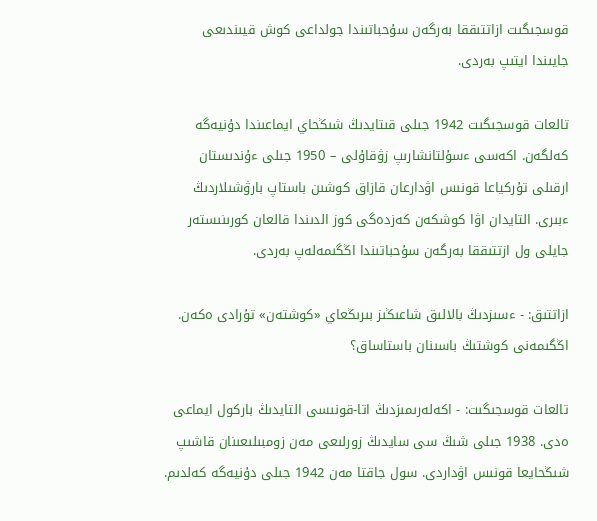قوسجىگىت ازاتتىققا بەرگەن سۇحباتىندا جولداعى كوش قيىندىعى جايىندا ايتىپ بەردى.

تالعات قوسجىگىت 1942 جىلى قىتايدىڭ شىڭحاي ايماعىندا دۇنيەگە كەلگەن. اكەسى ءسۇلتانشارىپ زۋقاۇلى – 1950 جىلى ءۇندىستان ارقىلى تۇركياعا قونىس اۋدارعان قازاق كوشىن باستاپ بارۋشىلاردىڭ ءبىرى. التايدان اۋا كوشكەن كەزدەگى كوز الدىندا قالعان كورىنىستەر جايلى ول ازتتىققا بەرگەن سۇحباتىندا اڭگىمەلەپ بەردى.

ازاتتىق: - ءسىزدىڭ بالالىق شاعىڭىز بىرىڭعاي «كوشتەن» تۇرادى ەكەن. اڭگىمەنى كوشتىڭ باسىنان باستاساق؟

تالعات قوسجىگىت: - اكەلەرىمىزدىڭ اتا-قونىسى التايدىڭ باركول ايماعى ەدى. 1938 جىلى شىڭ سى سايدىڭ زورلىعى مەن زومبىلىعىنان قاشىپ شىڭحايعا قونىس اۋداردى. سول جاقتا مەن 1942 جىلى دۇنيەگە كەلدىم.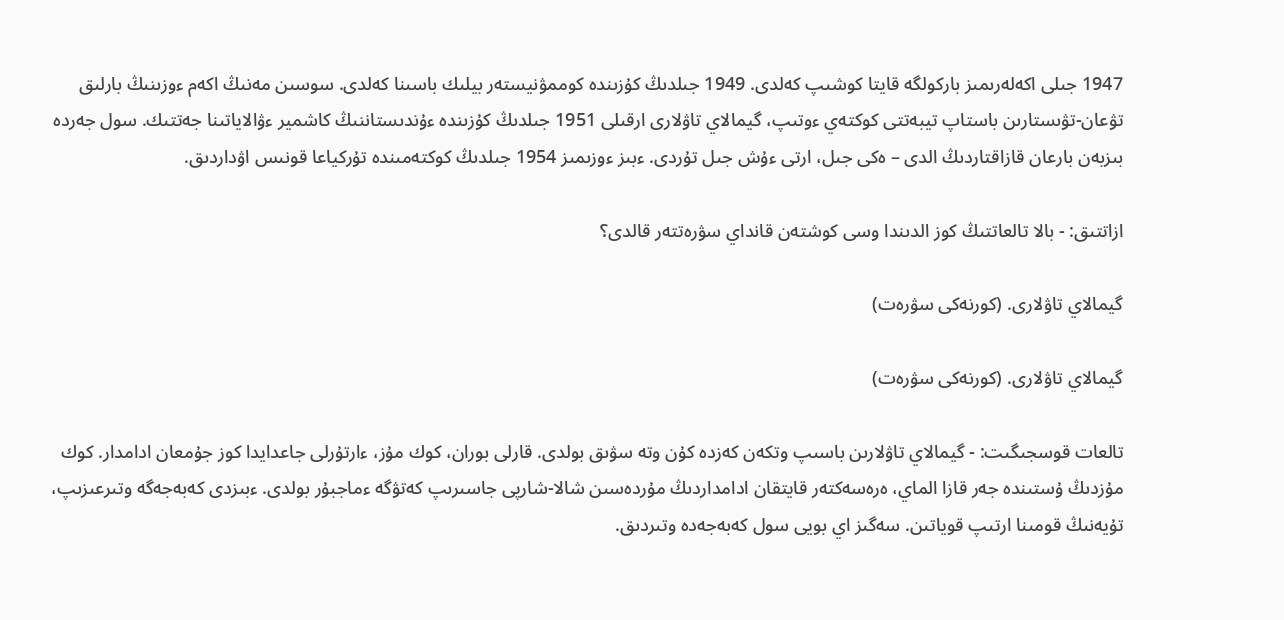1947 جىلى اكەلەرىمىز باركولگە قايتا كوشىپ كەلدى. 1949 جىلدىڭ كۇزىندە كوممۋنيستەر بيلىك باسىنا كەلدى. سوسىن مەنىڭ اكەم ءوزىنىڭ بارلىق تۋعان-تۋىستارىن باستاپ تيبەتتى كوكتەي ءوتىپ، گيمالاي تاۋلارى ارقىلى 1951 جىلدىڭ كۇزىندە ءۇندىستاننىڭ كاشمير ءۋالاياتىنا جەتتىك. سول جەردە بىزبەن بارعان قازاقتاردىڭ الدى – ەكى جىل، ارتى ءۇش جىل تۇردى. ءبىز ءوزىمىز 1954 جىلدىڭ كوكتەمىندە تۇركياعا قونىس اۋداردىق.

ازاتتىق: - بالا تالعاتتىڭ كوز الدىندا وسى كوشتەن قانداي سۋرەتتەر قالدى؟

گيمالاي تاۋلارى. (كورنەكى سۋرەت)

گيمالاي تاۋلارى. (كورنەكى سۋرەت)

تالعات قوسجىگىت: - گيمالاي تاۋلارىن باسىپ وتكەن كەزدە كۇن وتە سۋىق بولدى. قارلى بوران، كوك مۇز، ءارتۇرلى جاعدايدا كوز جۇمعان ادامدار. كوك مۇزدىڭ ۇستىندە جەر قازا الماي، ەرەسەكتەر قايتقان ادامداردىڭ مۇردەسىن شالا-شارپى جاسىرىپ كەتۋگە ءماجبۇر بولدى. ءبىزدى كەبەجەگە وتىرعىزىپ، تۇيەنىڭ قومىنا ارتىپ قوياتىن. سەگىز اي بويى سول كەبەجەدە وتىردىق.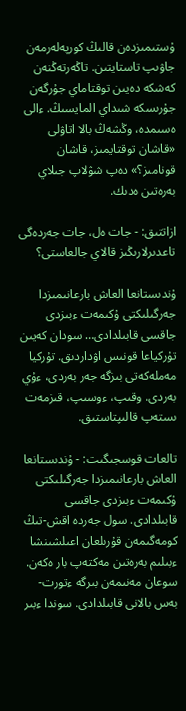ۇستىمىزدەن قالىڭ كورپەلەرمەن جاۋىپ تاستايتىن. تاڭەرتەڭنەن كەشكە دەيىن توقتاماي جۇرگەن جۇرىسكە شىداي المايسىڭ. ءالى ەسىمدە، وڭشەڭ بالا اتاۋلى «قاشان توقتايمىز، قاشان قونامىز؟» دەپ شۋلاپ جىلاي بەرەتىن ەدىك.

ازاتتىق: - جات ەل، جات جەردەگى تاعدىرلارىڭىز قالاي جالعاستى؟

ۇندىستانعا العاش بارعانىمىزدا جەرگىلىكتى ۇكىمەت ءبىزدى جاقسى قابىلدادى… سودان كەيىن تۇركياعا قونىس اۋداردىق. تۇركيا مەملەكەتى بىزگە جەر بەردى، ءۇي بەردى. وقىپ، ءوسىپ، قىزمەت ىستەپ قالىپتاستىق.

تالعات قوسجىگىت: - ۇندىستانعا العاش بارعانىمىزدا جەرگىلىكتى ۇكىمەت ءبىزدى جاقسى قابىلدادى. سول جەردە اقش-تىڭ كومەگىمەن قۇرىلعان اعىلشىنشا ءبىلىم بەرەتىن مەكتەپ بار ەكەن. سوعان مەنىمەن بىرگە ءتورت-بەس بالانى قابىلدادى. سوندا ءبىر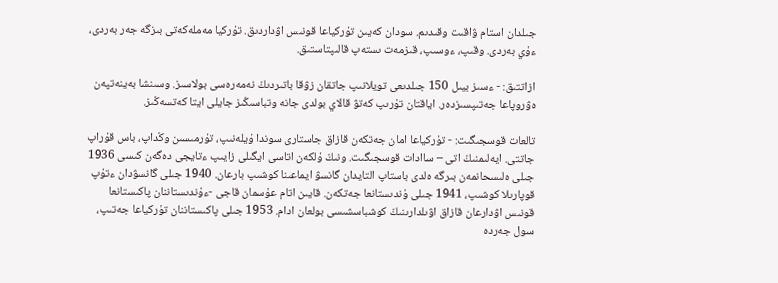جىلدان استام ۋاقىت وقىدىم. سودان كەيىن تۇركياعا قونىس اۋداردىق. تۇركيا مەملەكەتى بىزگە جەر بەردى، ءۇي بەردى. وقىپ، ءوسىپ، قىزمەت ىستەپ قالىپتاستىق.

ازاتتىق: - ءسىز بيىل 150 جىلدىعى تويلانىپ جاتقان زۋقا باتىردىڭ نەمەرەسى بولاسىز. وسىنشا بەينەتپەن ەۋروپاعا جەتىپسىزدەر. اياقتان تۇرىپ كەتۋ قالاي بولدى جانە وتباسىڭىز جايلى ايتا كەتسەڭىز.

تالعات قوسجىگىت: - تۇركياعا امان جەتكەن قازاق جاستارى سوندا ۇيلەنىپ، تۇرمىسىن وڭداپ، باس قۇراپ جاتتى. ايەلىمنىڭ اتى – ساادات قوسجىگىت. ونىڭ ۇلكەن اتاسى ايگىلى زايىپ ءتايجى دەگەن كىسى 1936 جىلى ەلىسحانمەن بىرگە ەلدى باستاپ التايدان گانسۋ ايماعىنا كوشىپ بارعان. 1940 جىلى گانسۋدان ءتۇپ قوپارىلا كوشىپ، 1941 جىلى ۇندىستانعا جەتكەن. قايىن اتام عۇسمان قاجى -ءۇندىستاننان پاكىستانعا قونىس اۋدارعان قازاق اۋىلدارىنىڭ كوشباسشىسى بولعان ادام. 1953 جىلى پاكىستاننان تۇركياعا جەتىپ، سول جەردە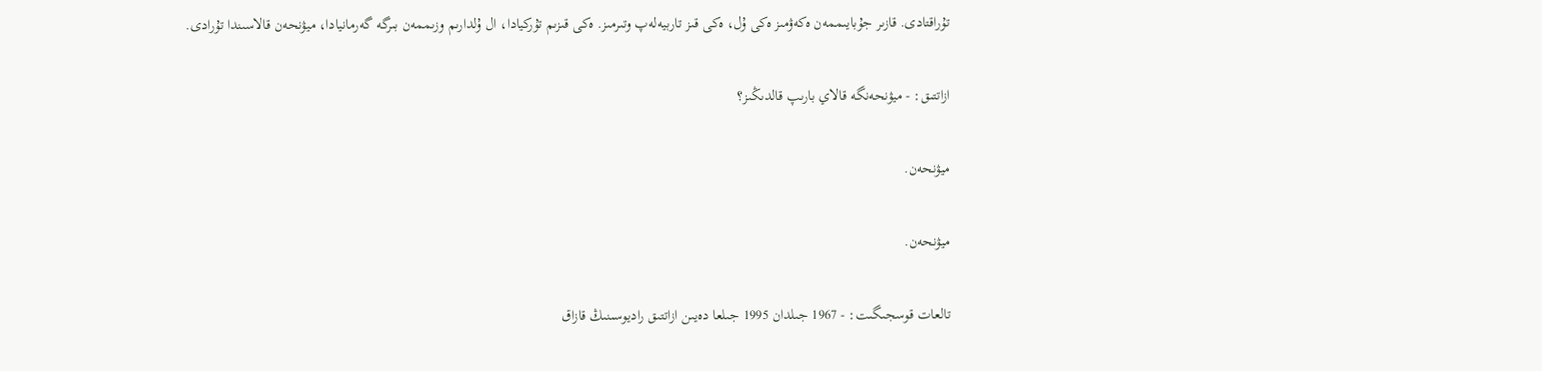تۇراقتادى. قازىر جۇبايىممەن ەكەۋمىز ەكى ۇل، ەكى قىز تاربيەلەپ وتىرمىز. ەكى قىزىم تۇركيادا، ال ۇلدارىم وزىممەن بىرگە گەرمانيادا، ميۋنحەن قالاسىندا تۇرادى.

ازاتتىق: - ميۋنحەنگە قالاي بارىپ قالدىڭىز؟

ميۋنحەن.

ميۋنحەن.

تالعات قوسجىگىت: - 1967 جىلدان 1995 جىلعا دەيىن ازاتتىق راديوسىنىڭ قازاق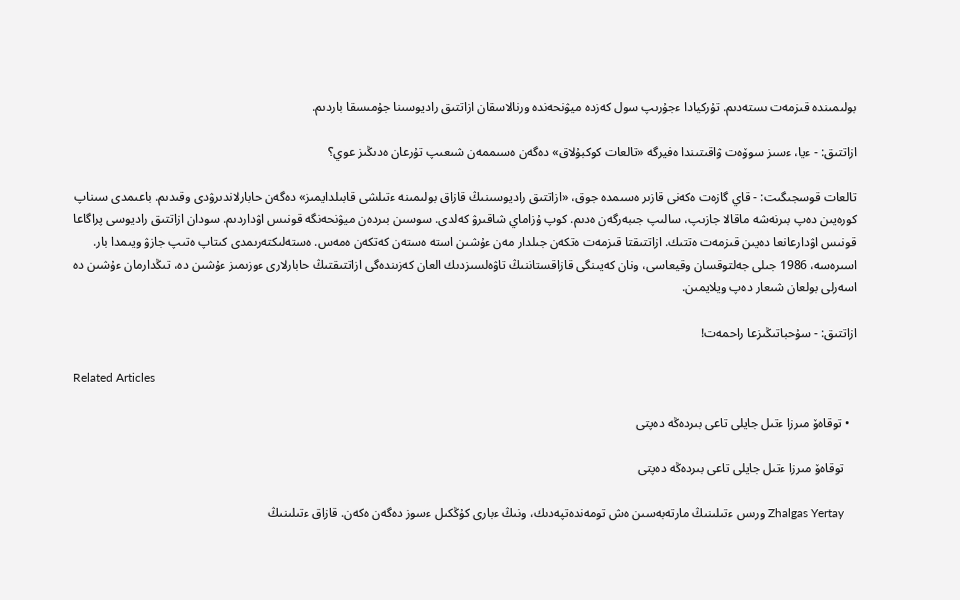بولىمىندە قىزمەت ىستەدىم. تۇركيادا ءجۇرىپ سول كەزدە ميۋنحەندە ورنالاسقان ازاتتىق راديوسىنا جۇمىسقا باردىم.

ازاتتىق: - ءيا، ءسىز سوۆەت ۋاقىتىندا ەفيرگە «تالعات كوكبۇلاق» دەگەن ەسىممەن شىعىپ تۇرعان ەدىڭىز عوي؟

تالعات قوسجىگىت: - قاي گازەت ەكەنى قازىر ەسىمدە جوق، «ازاتتىق راديوسىنىڭ قازاق بولىمىنە ءتىلشى قابىلدايمىز» دەگەن حابارلاندىرۋدى وقىدىم. باعىمدى سىناپ كورەيىن دەپ بىرنەشە ماقالا جازىپ، سالىپ جىبەرگەن ەدىم. كوپ ۇزاماي شاقىرۋ كەلدى. سوسىن بىردەن ميۋنحەنگە قونىس اۋداردىم. سودان ازاتتىق راديوسى پراگاعا قونىس اۋدارعانعا دەيىن قىزمەت ەتتىك. ازاتتىقتا قىزمەت ەتكەن جىلدار مەن ءۇشىن استە ەستەن كەتكەن ەمەس. ەستەلىكتەرىمدى كىتاپ ەتىپ جازۋ ويىمدا بار. اسىرەسە، 1986 جىلى جەلتوقسان وقيعاسى، ونان كەيىنگى قازاقستاننىڭ تاۋەلسىزدىك العان كەزىندەگى ازاتتىقتىڭ حابارلارى ءوزىمىز ءۇشىن دە، تىڭدارمان ءۇشىن دە اسەرلى بولعان شىعار دەپ ويلايمىن.

ازاتتىق: - سۇحباتىڭىزعا راحمەت!

Related Articles

  • توقاەۆ مىرزا ءتىل جايلى تاعى بىردەڭە دەپتى

    توقاەۆ مىرزا ءتىل جايلى تاعى بىردەڭە دەپتى

    Zhalgas Yertay ورىس ءتىلىنىڭ مارتەبەسىن ەش تومەندەتپەدىك، ونىڭ ءبارى كۇڭكىل ءسوز دەگەن ەكەن. قازاق ءتىلىنىڭ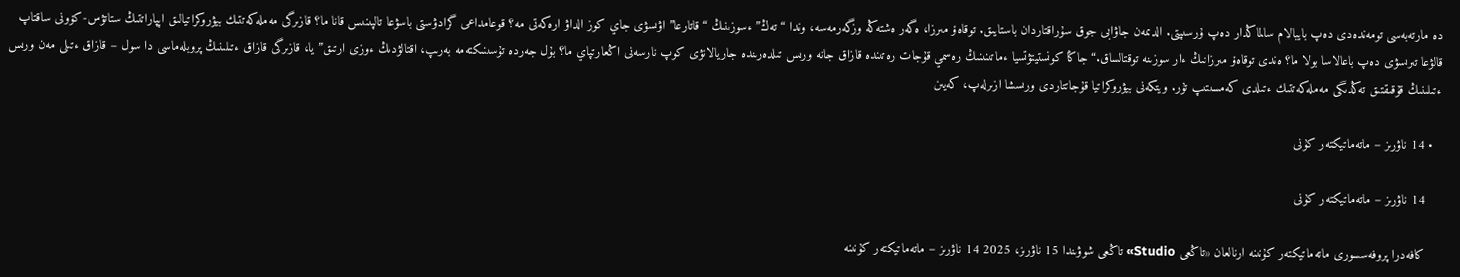دە مارتەبەسى تومەندەدى دەپ بايبالام سالماڭدار دەپ ۇرسىپتى. الدىمەن جاۋابى جوق سۇراقتاردان باستايىق. توقاەۆ مىرزا، ەگەر ەشتەڭە وزگەرمەسە، وندا “تەڭ” ءسوزىنىڭ “قاتارعا” اۋىسۋى جاي كوز الداۋ ارەكەتى مە؟ قوعامداعى گرادۋستى باسۋعا تالپىنىس قانا ما؟ قازىرگى مەملەكەتتىك بيۋروكراتيالىق اپپاراتتىڭ ستاتۋس-كۆونى ساقتاپ قالۋعا تىرىسۋى دەپ باعالاسا بولا ما؟ ەندى توقاەۆ مىرزانىڭ ءار سوزىنە توقتالساق.“جاڭا كونستيتۋتسيا ءماتىنىنىڭ رەسمي قۇجات رەتىندە قازاق جانە ورىس تىلدەرىندە جاريالانۋى كوپ نارسەنى اڭعارتپاي ما؟ بۇل جەردە تۇسىنىكتەمە بەرىپ، اقتالۋدىڭ ءوزى ارتىق”يا، قازىرگى قازاق ءتىلىنىڭ پروبلەماسى دا سول – قازاق ءتىلى مەن ورىس ءتىلىنىڭ قۇقىقتىق تەڭدىگى مەملەكەتتىك ءتىلدى كەمسىتىپ تۇر. ويتكەنى بيۋروكراتيا قۇجاتتاردى ورىسشا ازىرلەپ، كەيىن

  • 14 ناۋرىز – ماتەماتيكتەر كۇنى

    14 ناۋرىز – ماتەماتيكتەر كۇنى

    كافەدرا پروفەسسورى ماتەماتيكتەر كۇنىنە ارنالعان «تاڭعى Studio» تاڭعى شوۋىندا 15 ناۋرىز، 2025 14 ناۋرىز – ماتەماتيكتەر كۇنىنە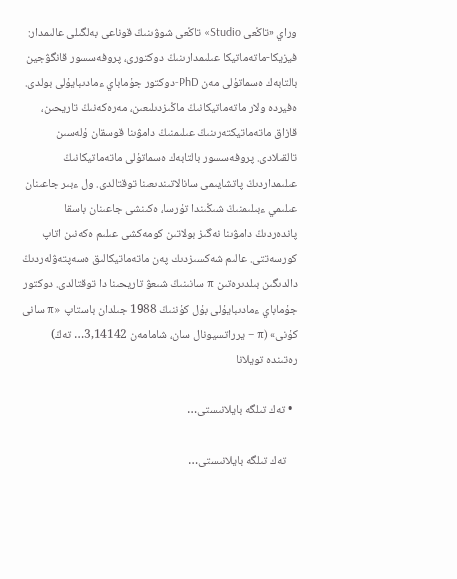وراي «تاڭعى Studio» تاڭعى شوۋىنىڭ قوناعى بەلگىلى عالىمدار: فيزيكا-ماتەماتيكا عىلىمدارىنىڭ دوكتورى، پروفەسسور قانگۋجين بالتابەك ەسماتۇلى مەن PhD-دوكتور جۇماباي ءمادىبايۇلى بولدى. ەفيردە ولار ماتەماتيكانىڭ ماڭىزدىلىعىن، مەرەكەنىڭ تاريحىن، قازاق ماتەماتيكتەرىنىڭ عىلىمنىڭ دامۋىنا قوسقان ۇلەسىن تالقىلادى. پروفەسسور بالتابەك ەسماتۇلى ماتەماتيكانىڭ عىلىمداردىڭ پاتشايىمى سانالاتىندىعىنا توقتالدى. ول ءبىر جاعىنان عىلىمي ءبىلىمنىڭ شىڭىندا تۇرسا، ەكىنشى جاعىنان باسقا پاندەردىڭ دامۋىنا نەگىز بولاتىن كومەكشى عىلىم ەكەنىن اتاپ كورسەتتى. عالىم شەكسىزدىك پەن ماتەماتيكالىق ەسەپتەۋلەردىڭ دالدىگىن بىلدىرەتىن π سانىنىڭ شىعۋ تاريحىنا دا توقتالدى. دوكتور جۇماباي ءمادىبايۇلى بۇل كۇننىڭ 1988 جىلدان باستاپ «π سانى كۇنى» (π – يرراتسيونال سان، شامامەن 3,14142… تەڭ) رەتىندە تويلانا

  • تەك تىلگە بايلانىستى…

    تەك تىلگە بايلانىستى…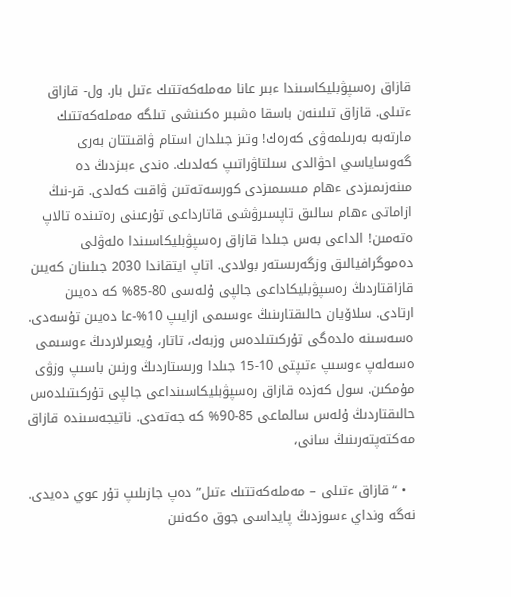قازاق رەسپۋبليكاسىندا ءبىر عانا مەملەكەتتىك ءتىل بار. ول- قازاق ءتىلى. قازاق تىلىنەن باسقا ەشبىر ەكىنشى تىلگە مەملەكەتتىك مارتەبە بەرىلمەۋى كەرەك! وتىز جىلدان استام ۋاقىتتان بەرى گەوساياسي احۋالدى سىلتاۋراتىپ كەلدىك. ەندى ءبىزدىڭ دە مىنەزىمىزدى ءھام مىسىمىزدى كورسەتەتىن ۋاقىت كەلدى. قر-نىڭ ازاماتى ءھام سالىق تاپسىرۋشى قاتارداعى تۇرعىنى رەتىندە تالاپ ەتەمىن! الداعى بەس جىلدا قازاق رەسپۋبليكاسىندا ەلەۋلى دەموگرافيالىق وزگەرىستەر بولادى. اتاپ ايتقاندا 2030 جىلىنان كەيىن قازاقتاردىڭ رەسپۋبليكاداعى جالپى ۇلەسى 80-85% كە دەيىن ارتادى. سلاۆيان حالىقتارىنىڭ ءوسىمى ازايىپ 10%-عا دەيىن تۇسەدى. ەسەسىنە ەلدەگى تۇركىتىلدەس وزبەك، تاتار، ۇيعىرلاردىڭ ءوسىمى ەسەلەپ ءوسىپ ءتىپتى 10-15 جىلدا ورىستاردىڭ ورنىن باسىپ وزۋى مۇمكىن. سول كەزدە قازاق رەسپۋبليكاسىنداعى جالپى تۇركىتىلدەس حالىقتاردىڭ ۇلەس سالماعى 85-90% كە جەتەدى. ناتيجەسىندە قازاق مەكتەپتەرىنىڭ سانى،

  • “قازاق ءتىلى – مەملەكەتتىك ءتىل” دەپ جازىلىپ تۇر عوي دەيدى. نەگە ونداي ءسوزدىڭ پايداسى جوق ەكەنىن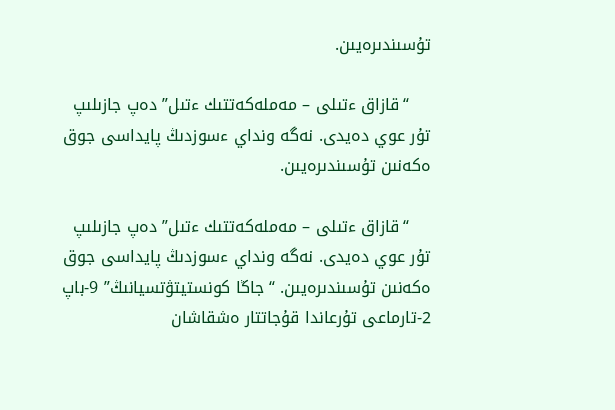تۇسىندىرەيىن.

    “قازاق ءتىلى – مەملەكەتتىك ءتىل” دەپ جازىلىپ تۇر عوي دەيدى. نەگە ونداي ءسوزدىڭ پايداسى جوق ەكەنىن تۇسىندىرەيىن.

    “قازاق ءتىلى – مەملەكەتتىك ءتىل” دەپ جازىلىپ تۇر عوي دەيدى. نەگە ونداي ءسوزدىڭ پايداسى جوق ەكەنىن تۇسىندىرەيىن. “جاڭا كونستيتۋتسيانىڭ” 9-باپ 2-تارماعى تۇرعاندا قۇجاتتار ەشقاشان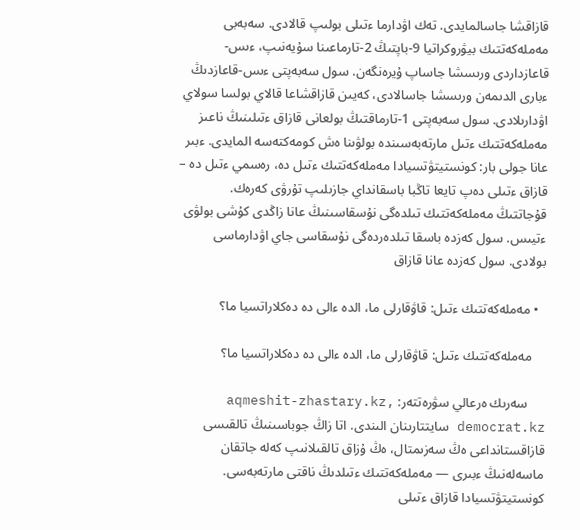قازاقشا جاسالمايدى. تەك اۋدارما ءتىلى بولىپ قالادى. سەبەبى مەملەكەتتىك بيۋروكراتيا 9-باپتىڭ 2-تارماعىنا سۇيەنىپ، ءىس-قاعازداردى ورىسشا جاساپ ۇيرەنگەن. سول سەبەپتى ءىس-قاعازدىڭ ءبارى الدىمەن ورىسشا جاسالادى، كەيىن قازاقشاعا قالاي بولسا سولاي اۋدارىلادى. سول سەبەپتى 1-تارماقتىڭ بولعانى قازاق ءتىلىنىڭ ناعىز مەملەكەتتىك ءتىل مارتەبەسىندە بولۋىنا ەش كومەكتەسە المايدى. ءبىر عانا جولى بار: كونستيتۋتسيادا مەملەكەتتىك ءتىل دە، رەسمي ءتىل دە – قازاق ءتىلى دەپ تايعا تاڭبا باسقانداي جازىلىپ تۇرۋى كەرەك. قۇجاتتىڭ مەملەكەتتىك تىلدەگى نۇسقاسىنىڭ عانا زاڭدى كۇشى بولۋى ءتيىس. سول كەزدە باسقا تىلدەردەگى نۇسقاسى جاي اۋدارماسى بولادى. سول كەزدە عانا قازاق

  • مەملەكەتتىك ءتىل: قاۋقارلى ما، الدە ءالى دە دەكلاراتسيا ما؟

    مەملەكەتتىك ءتىل: قاۋقارلى ما، الدە ءالى دە دەكلاراتسيا ما؟

     سەرىك ەرعالي سۋرەتتەر: aqmeshit-zhastary.kz, democrat.kz سايتتارىنان الىندى. اتا زاڭ جوباسىنىڭ تالقىسى قازاقستانداعى ەڭ سەزىمتال، ەڭ ۇزاق تالقىلانىپ كەلە جاتقان ماسەلەنىڭ ءبىرى — مەملەكەتتىك ءتىلدىڭ ناقتى مارتەبەسى. كونستيتۋتسيادا قازاق ءتىلى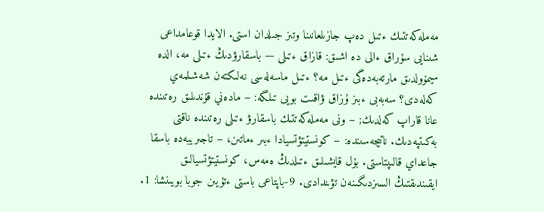مەملەكەتتىك ءتىل دەپ جازىلعانىنا وتىز جىلدان استى. الايدا قوعامداعى شىنايى سۇراق ءالى دە اشىق: قازاق ءتىلى — باسقارۋدىڭ ءتىلى مە، الدە سيمۆولدىق مارتەبەدەگى ءتىل مە؟ ءتىل ماسەلەسى نەلىكتەن شەشىلمەي كەلەدى؟ سەبەبى ءبىز ۇزاق ۋاقىت بويى تىلگە: – مادەني قۇندىلىق رەتىندە عانا قاراپ كەلدىك; – ونى مەملەكەتتىك باسقارۋ ءتىلى رەتىندە ناقتى بەكىتپەدىك. ناتيجەسىندە: – كونستيتۋتسيادا ءبىر ءماتىن، – تاجىريبەدە باسقا جاعداي قالىپتاستى. بۇل قايشىلىق ءتىلدىڭ ەمەس، كونستيتۋتسيالىق ايقىندىقتىڭ السىزدىگىنەن تۋىندادى. 9-باپتاعى باستى ءتۇيىن جوبا بويىنشا: 1.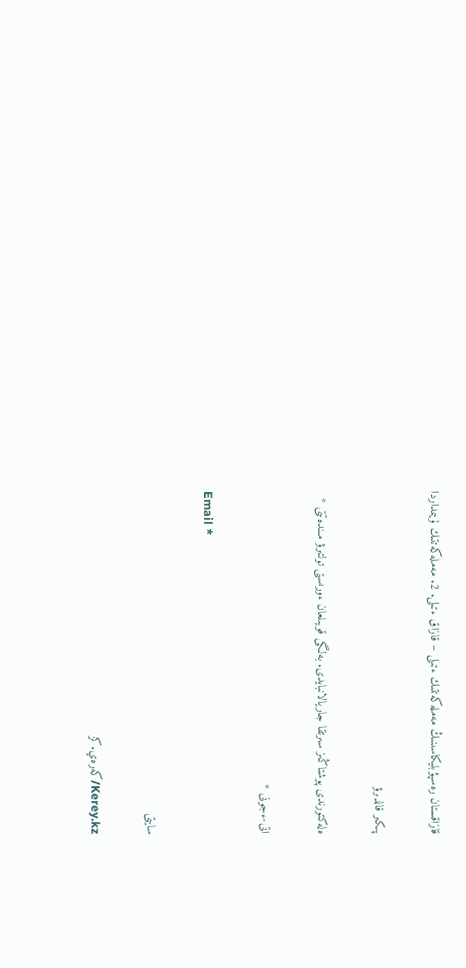قازاقستان رەسپۋبليكاسىنىڭ مەملەكەتتىك ءتىلى – قازاق ءتىلى. 2. مەملەكەتتىك ۇيىمداردا

پىكىر قالدىرۋ

ەلەكتورندى پوشتاڭىز سىرتقا جاريالانبايدى. بەلگى قويىلعان ءورىستى تولتىرۋ مىندەتتى *

اتى-ءجونى *

Email *

سايتى

Kerey.kz/كەرەي.كز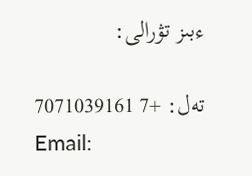ءبىز تۋرالى:

تەل: +7 7071039161
Email: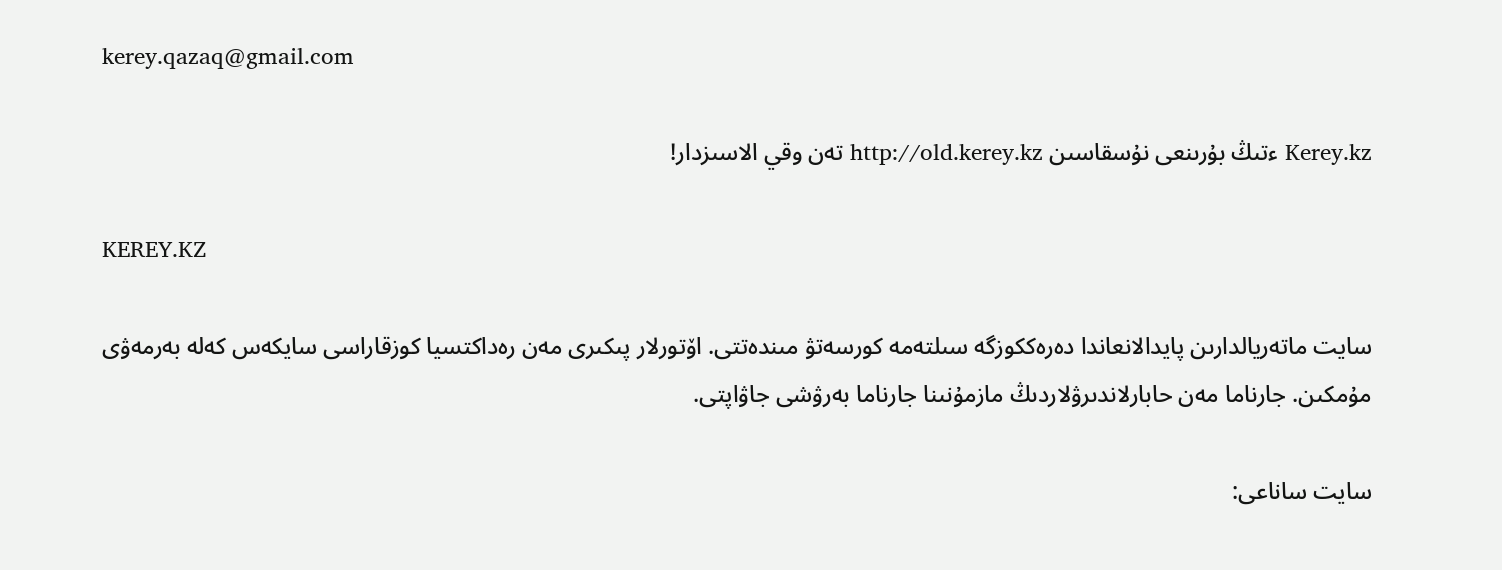kerey.qazaq@gmail.com

Kerey.kz ءتىڭ بۇرىنعى نۇسقاسىن http://old.kerey.kz تەن وقي الاسىزدار!

KEREY.KZ

سايت ماتەريالدارىن پايدالانعاندا دەرەككوزگە سىلتەمە كورسەتۋ مىندەتتى. اۆتورلار پىكىرى مەن رەداكتسيا كوزقاراسى سايكەس كەلە بەرمەۋى مۇمكىن. جارناما مەن حابارلاندىرۋلاردىڭ مازمۇنىنا جارناما بەرۋشى جاۋاپتى.

سايت ساناعى: